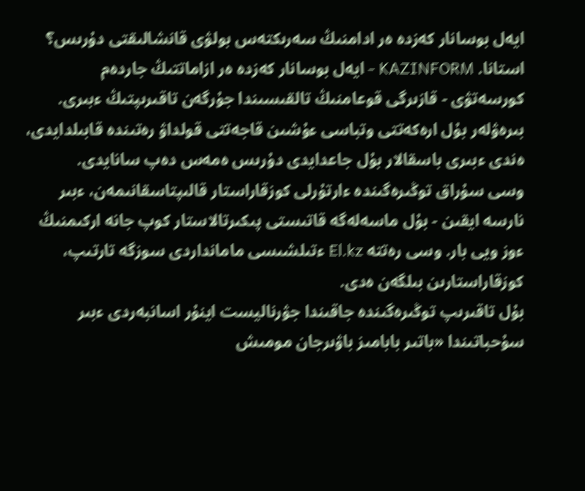ايەل بوسانار كەزدە ەر ادامنىڭ سەرىكتەس بولۋى قانشالىقتى دۇرىس؟
استانا. KAZINFORM - ايەل بوسانار كەزدە ەر ازاماتتىڭ جاردەم كورسەتۋى - قازىرگى قوعامنىڭ تالقىسىندا جۇرگەن تاقىرىپتىڭ ءبىرى. بىرەۋلەر بۇل ارەكەتتى وتباسى ءۇشىن قاجەتتى قولداۋ رەتىندە قابىلدايدى، ەندى ءبىرى باسقالار بۇل جاعدايدى دۇرىس ەمەس دەپ سانايدى.
وسى سۇراق توڭىرەگىندە ءارتۇرلى كوزقاراستار قالىپتاسقانىمەن، ءبىر نارسە ايقىن - بۇل ماسەلەگە قاتىستى پىكىرتالاستار كوپ جانە اركىمنىڭ ءوز ويى بار. وسى رەتتە El.kz ءتىلشىسى مامانداردى سوزگە تارتىپ، كوزقاراستارىن بىلگەن ەدى.
بۇل تاقىرىپ توڭىرەگىندە جاقىندا جۋرناليست اينۇر اسانبەردى ءبىر سۇحباتىندا «باتىر بابامىز باۋىرجان مومىش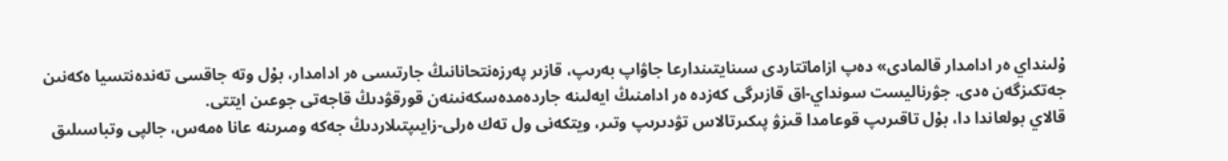ۇلىنداي ەر ادامدار قالمادى» دەپ ازاماتتاردى سىنايتىندارعا جاۋاپ بەرىپ، قازىر پەرزەنتحانانىڭ جارتىسى ەر ادامدار، بۇل وتە جاقسى تەندەنتسيا ەكەنىن جەتكىزگەن ەدى. جۋرناليست سونداي-اق قازىرگى كەزدە ەر ادامنىڭ ايەلىنە جاردەمدەسكەنىنەن قورقۋدىڭ قاجەتى جوعىن ايتتى.
قالاي بولعاندا دا، بۇل تاقىرىپ قوعامدا قىزۋ پىكىرتالاس تۋدىرىپ وتىر، ويتكەنى ول تەك ەرلى-زايىپتىلاردىڭ جەكە ومىرىنە عانا ەمەس، جالپى وتباسىلىق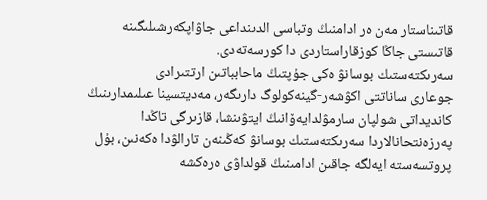قاتىناستار مەن ەر ادامنىڭ وتباسى الدىنداعى جاۋاپكەرشىلىگىنە قاتىستى جاڭا كوزقاراستاردى دا كورسەتەدى.
سەرىكتەستىك بوسانۋ ەكى جۇپتىڭ ماحابباتىن ارتتىرادى
جوعارى ساناتتى اكۋشەر-گينەكولوگ دارىگەر، مەديتسينا عىلىمدارىنىڭ كانديداتى شولپان سارمۋلدايەۆانىڭ ايتۋىنشا، قازىرگى تاڭدا پەرزەنتحانالاردا سەرىكتەستىك بوسانۋ كەڭىنەن تارالۋدا ەكەنىن، بۇل پروتسەستە ايەلگە جاقىن ادامىنىڭ قولداۋى ەرەكشە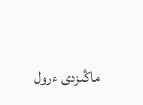ماڭىزدى ءرول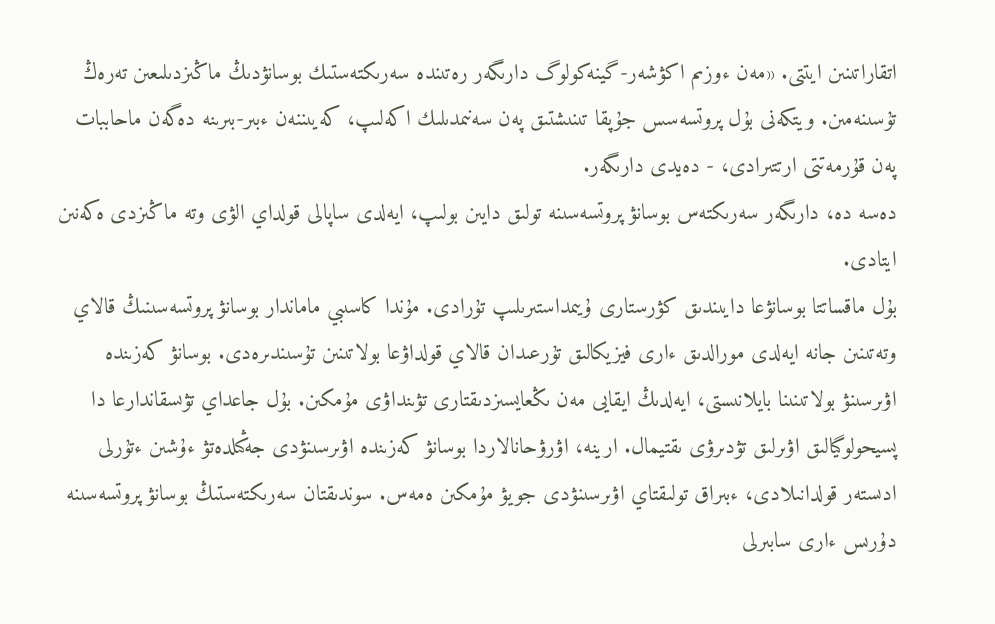اتقاراتىنىن ايتتى. «مەن ءوزىم اكۋشەر-گينەكولوگ دارىگەر رەتىندە سەرىكتەستىك بوسانۋدىڭ ماڭىزدىلىعىن تەرەڭ تۇسىنەمىن. ويتكەنى بۇل پروتسەسس جۇپقا تىنىشتىق پەن سەنىمدىلىك اكەلىپ، كەيىننەن ءبىر-بىرىنە دەگەن ماحاببات پەن قۇرمەتتى ارتتىرادى، - دەيدى دارىگەر.
دەسە دە، دارىگەر سەرىكتەس بوسانۋ پروتسەسىنە تولىق دايىن بولىپ، ايەلدى ساپالى قولداي الۋى وتە ماڭىزدى ەكەنىن ايتادى.
بۇل ماقساتتا بوسانۋعا دايىندىق كۋرستارى ۇيىمداستىرىلىپ تۇرادى. مۇندا كاسىبي ماماندار بوسانۋ پروتسەسىنىڭ قالاي وتەتىنىن جانە ايەلدى مورالدىق ءارى فيزيكالىق تۇرعىدان قالاي قولداۋعا بولاتىنىن تۇسىندىرەدى. بوسانۋ كەزىندە اۋىرسىنۋ بولاتىنىنا بايلانىستى، ايەلدىڭ ايقايى مەن ىڭعايسىزدىقتارى تۋىنداۋى مۇمكىن. بۇل جاعداي تۋىسقاندارعا دا پسيحولوگيالىق اۋىرلىق تۋدىرۋى ىقتيمال. ارينە، اۋرۋحانالاردا بوسانۋ كەزىندە اۋىرسىنۋدى جەڭىلدەتۋ ءۇشىن ءتۇرلى ادىستەر قولدانىلادى، ءبىراق تولىقتاي اۋىرسىنۋدى جويۋ مۇمكىن ەمەس. سوندىقتان سەرىكتەستىڭ بوسانۋ پروتسەسىنە دۇرىس ءارى سابىرلى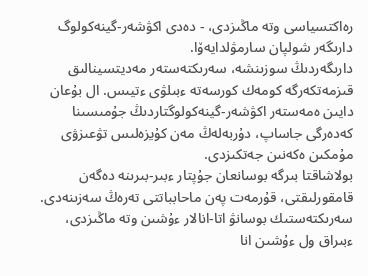رەاكتسياسى وتە ماڭىزدى، - دەدى اكۋشەر-گينەكولوگ دارىگەر شولپان سارمۋلدايەۆا.
دارىگەردىڭ سوزىنشە، سەرىكتەستەر مەديتسينالىق قىزمەتكەرگە كومەك كورسەتە ءبىلۋى ءتيىس. ال بۇعان دايىن ەمەستەر اكۋشەر-گينەكولوگتاردىڭ جۇمىسىنا كەدەرگى جاساپ، دۇربەلەڭ مەن كۇيزەلىس تۋعىزۋى مۇمكىن ەكەنىن جەتكىزدى.
بولاشاقتا بىرگە بوسانعان جۇپتار ءبىر-بىرىنە دەگەن قامقورلىقتى، قۇرمەت پەن ماحابباتتى تەرەڭ سەزىنەدى. سەرىكتەستىك بوسانۋ اتا-انالار ءۇشىن وتە ماڭىزدى، ءبىراق ول ءۇشىن انا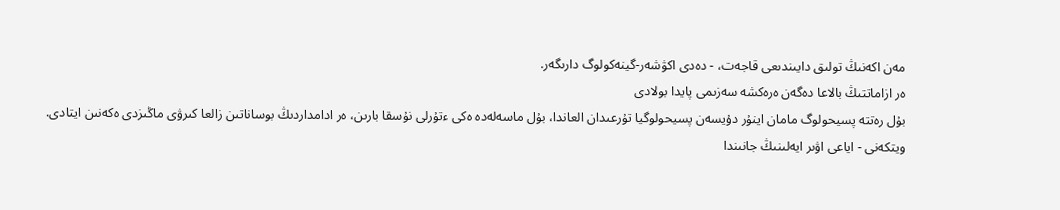مەن اكەنىڭ تولىق دايىندىعى قاجەت، - دەدى اكۋشەر-گينەكولوگ دارىگەر.
ەر ازاماتتىڭ بالاعا دەگەن ەرەكشە سەزىمى پايدا بولادى
بۇل رەتتە پسيحولوگ مامان اينۇر دۇيسەن پسيحولوگيا تۇرعىدان العاندا، بۇل ماسەلەدە ەكى ءتۇرلى نۇسقا بارىن، ەر ادامداردىڭ بوساناتىن زالعا كىرۋى ماڭىزدى ەكەنىن ايتادى.
ويتكەنى - اياعى اۋىر ايەلىنىڭ جانىندا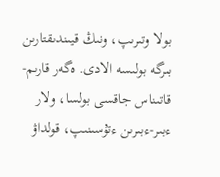بولا وتىرىپ، ونىڭ قيىندىقتارىن بىرگە بولىسە الادى. ەگەر قارىم-قاتىناس جاقسى بولسا، ولار ءبىر-ءبىرىن ءتۇسىنىپ، قولداۋ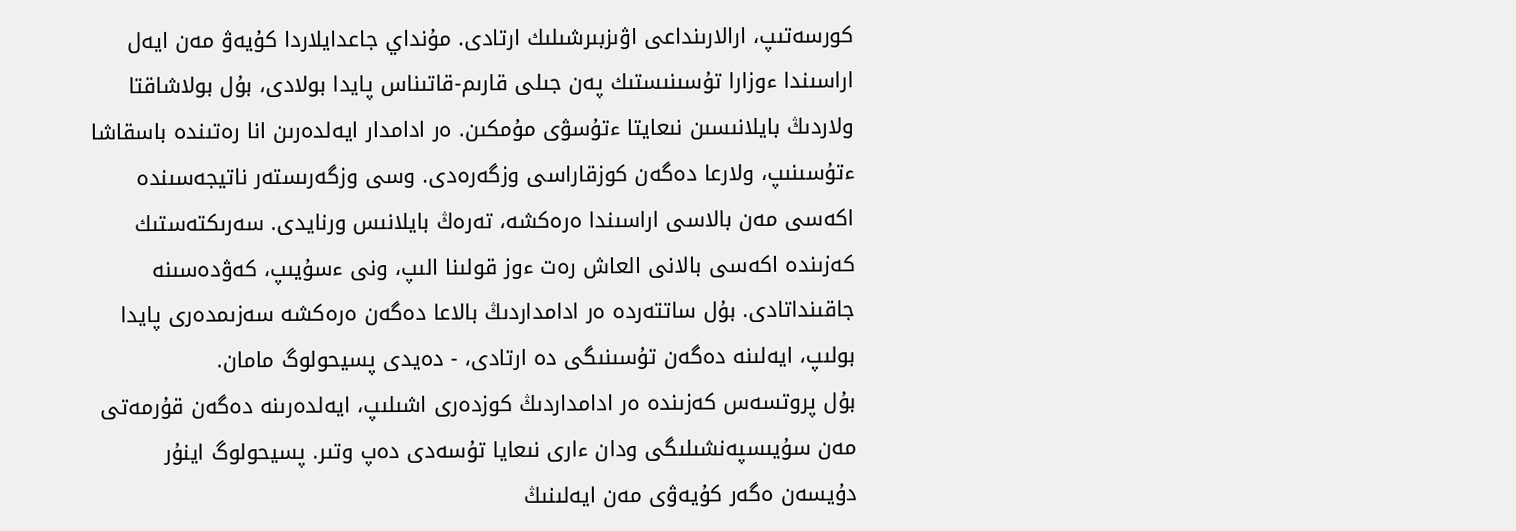كورسەتىپ، ارالارىنداعى اۋىزبىرشىلىك ارتادى. مۇنداي جاعدايلاردا كۇيەۋ مەن ايەل اراسىندا ءوزارا تۇسىنىستىك پەن جىلى قارىم-قاتىناس پايدا بولادى، بۇل بولاشاقتا ولاردىڭ بايلانىسىن نىعايتا ءتۇسۋى مۇمكىن. ەر ادامدار ايەلدەرىن انا رەتىندە باسقاشا ءتۇسىنىپ، ولارعا دەگەن كوزقاراسى وزگەرەدى. وسى وزگەرىستەر ناتيجەسىندە اكەسى مەن بالاسى اراسىندا ەرەكشە، تەرەڭ بايلانىس ورنايدى. سەرىكتەستىك كەزىندە اكەسى بالانى العاش رەت ءوز قولىنا الىپ، ونى ءسۇيىپ، كەۋدەسىنە جاقىنداتادى. بۇل ساتتەردە ەر ادامداردىڭ بالاعا دەگەن ەرەكشە سەزىمدەرى پايدا بولىپ، ايەلىنە دەگەن تۇسىنىگى دە ارتادى، - دەيدى پسيحولوگ مامان.
بۇل پروتسەس كەزىندە ەر ادامداردىڭ كوزدەرى اشىلىپ، ايەلدەرىنە دەگەن قۇرمەتى مەن سۇيىسپەنشىلىگى ودان ءارى نىعايا تۇسەدى دەپ وتىر. پسيحولوگ اينۇر دۇيسەن ەگەر كۇيەۋى مەن ايەلىنىڭ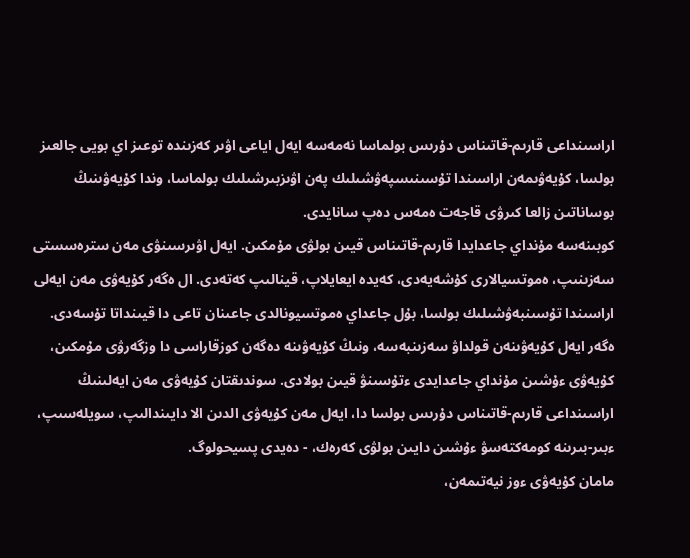اراسىنداعى قارىم-قاتىناس دۇرىس بولماسا نەمەسە ايەل اياعى اۋىر كەزىندە توعىز اي بويى جالعىز بولسا، كۇيەۋىمەن اراسىندا تۇسىنىسپەۋشىلىك پەن اۋىزبىرشىلىك بولماسا، وندا كۇيەۋىنىڭ بوساناتىن زالعا كىرۋى قاجەت ەمەس دەپ سانايدى.
كوبىنەسە مۇنداي جاعدايدا قارىم-قاتىناس قيىن بولۋى مۇمكىن. ايەل اۋىرسىنۋى مەن سترەسستى سەزىنىپ، ەموتسيالارى كۇشەيەدى، كەيدە ايعايلاپ، قينالىپ كەتەدى. ال ەگەر كۇيەۋى مەن ايەلى اراسىندا تۇسىنبەۋشىلىك بولسا، بۇل جاعداي ەموتسيونالدى جاعىنان تاعى دا قيىنداتا تۇسەدى. ەگەر ايەل كۇيەۋىنەن قولداۋ سەزىنبەسە، ونىڭ كۇيەۋىنە دەگەن كوزقاراسى دا وزگەرۋى مۇمكىن، كۇيەۋى ءۇشىن مۇنداي جاعدايدى ءتۇسىنۋ قيىن بولادى. سوندىقتان كۇيەۋى مەن ايەلىنىڭ اراسىنداعى قارىم-قاتىناس دۇرىس بولسا دا، ايەل مەن كۇيەۋى الدىن الا دايىندالىپ، سويلەسىپ، ءبىر-بىرىنە كومەكتەسۋ ءۇشىن دايىن بولۋى كەرەك، - دەيدى پسيحولوگ.
مامان كۇيەۋى ءوز نيەتىمەن،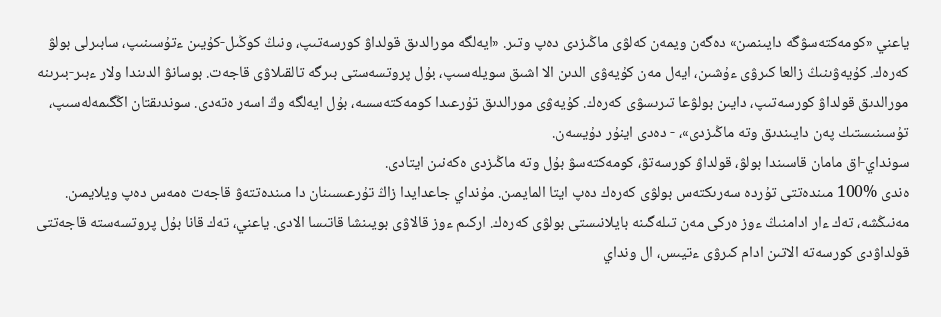ياعني «كومەكتەسۋگە دايىنمىن» دەگەن ويمەن كەلۋى ماڭىزدى دەپ وتىر. «ايەلگە مورالدىق قولداۋ كورسەتىپ، ونىڭ كوڭىل-كۇيىن ءتۇسىنىپ، سابىرلى بولۋ كەرەك. كۇيەۋىنىڭ زالعا كىرۋى ءۇشىن، ايەل مەن كۇيەۋى الدىن الا اشىق سويلەسىپ، بۇل پروتسەستى بىرگە تالقىلاۋى قاجەت. بوسانۋ الدىندا ولار ءبىر-بىرىنە مورالدىق قولداۋ كورسەتىپ، دايىن بولۋعا تىرىسۋى كەرەك. كۇيەۋى مورالدىق تۇرعىدا كومەكتەسسە، بۇل ايەلگە وڭ اسەر ەتەدى. سوندىقتان اڭگىمەلەسىپ، تۇسىنىستىك پەن دايىندىق وتە ماڭىزدى»، - دەدى اينۇر دۇيسەن.
سونداي-اق مامان قاسىندا بولۋ، قولداۋ كورسەتۋ، كومەكتەسۋ بۇل وتە ماڭىزدى ەكەنىن ايتادى.
ەندى %100 مىندەتتى تۇردە سەرىكتەس بولۋى كەرەك دەپ ايتا المايمىن. مۇنداي جاعدايدا زاڭ تۇرعىسىنان دا مىندەتتەۋ قاجەت ەمەس دەپ ويلايمىن. مەنىڭشە، تەك ءار ادامنىڭ ءوز ەركى مەن تىلەگىنە بايلانىستى بولۋى كەرەك. اركىم ءوز قالاۋى بويىنشا قاتىسا الادى. ياعني، تەك قانا بۇل پروتسەستە قاجەتتى قولداۋدى كورسەتە الاتىن ادام كىرۋى ءتيىس، ال ونداي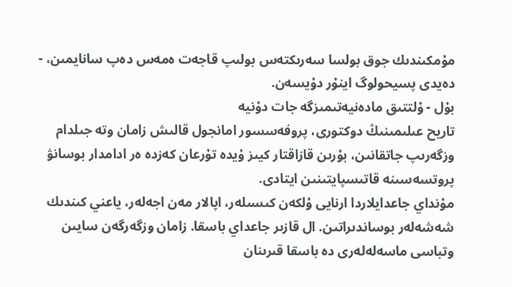مۇمكىندىك جوق بولسا سەرىكتەس بولىپ قاجەت ەمەس دەپ سانايمىن، - دەيدى پسيحولوگ اينۇر دۇيسەن.
بۇل - ۇلتتىق مادەنيەتىمىزگە جات دۇنيە
تاريح عىلىمىنىڭ دوكتورى، پروفەسسور امانجول قالىش زامان وتە جىلدام وزگەرىپ جاتقانىن، بۇرىن قازاقتار كيىز ۇيدە تۇرعان كەزدە ەر ادامدار بوسانۋ پروتسەسىنە قاتىسپايتىنىن ايتادى.
مۇنداي جاعدايلاردا ارنايى ۇلكەن كىسىلەر، اپالار مەن اجەلەر، ياعني كىندىك شەشەلەر بوساندىراتىن. ال قازىر جاعداي باسقا. زامان وزگەرگەن سايىن وتباسى ماسەلەلەرى دە باسقا قىرىنان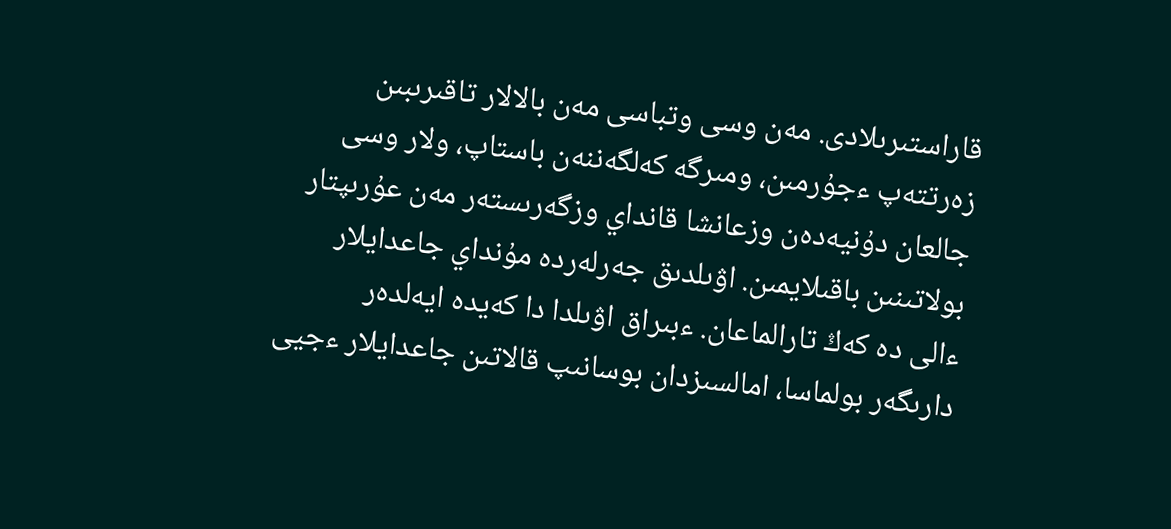قاراستىرىلادى. مەن وسى وتباسى مەن بالالار تاقىرىبىن زەرتتەپ ءجۇرمىن، ومىرگە كەلگەننەن باستاپ، ولار وسى جالعان دۇنيەدەن وزعانشا قانداي وزگەرىستەر مەن عۇرىپتار بولاتىنىن باقىلايمىن. اۋىلدىق جەرلەردە مۇنداي جاعدايلار ءالى دە كەڭ تارالماعان. ءبىراق اۋىلدا دا كەيدە ايەلدەر دارىگەر بولماسا، امالسىزدان بوسانىپ قالاتىن جاعدايلار ءجيى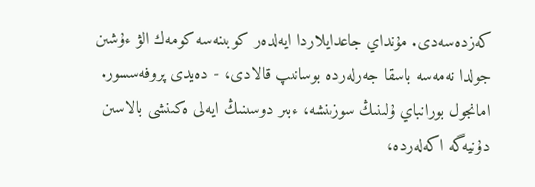كەزدەسەدى. مۇنداي جاعدايلاردا ايەلدەر كوبىنەسە كومەك الۋ ءۇشىن جولدا نەمەسە باسقا جەرلەردە بوسانىپ قالادى، - دەيدى پروفەسسور.
امانجول بورانباي ۇلىنىڭ سوزىنشە، ءبىر دوسىنىڭ ايەلى ەكىنشى بالاسىن دۇنيەگە اكەلەردە،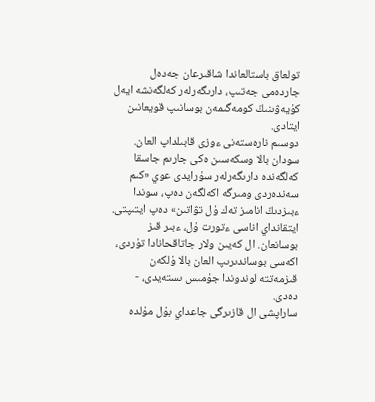تولعاق باستالعاندا شاقىرعان جەدەل جاردەمى جەتىپ، دارىگەرلەر كەلگەنشە ايەل كۇيەۋىنىڭ كومەگىمەن بوسانىپ قويعانىن ايتادى.
دوسىم نارەستەنى ءوزى قابىلداپ العان. سودان بالا وسكەسىن ەكى جارىم جاسقا كەلگەندە دارىگەرلەر سۇرايدى عوي «كىم سەندەردى ومىرگە اكەلگەن دەپ، سوندا ءبىزدىڭ انامىز تەك ۇل تۋاتىن» دەپ ايتىپتى. ايتقانداي اناسى ءتورت ۇل، ءبىر قىز بوسانعان. ال كەيىن ولار جاتاقحانادا تۇردى، اكەسى بوساندىرىپ العان بالا ۇلكەن قىزمەتتە لوندوندا جۇمىس ىستەيدى، - دەدى.
ساراپشى ال قازىرگى جاعداي بۇل مۇلدە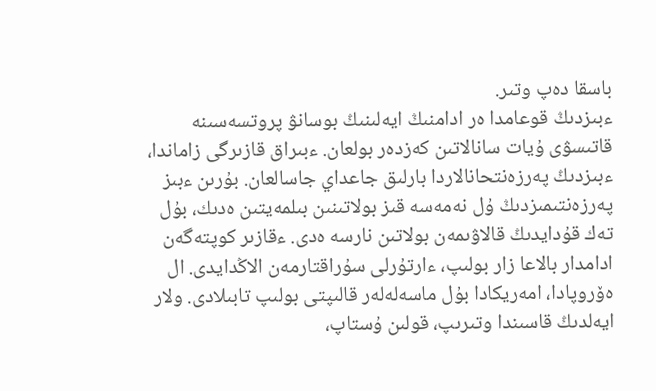باسقا دەپ وتىر.
ءبىزدىڭ قوعامدا ەر ادامنىڭ ايەلىنىڭ بوسانۋ پروتسەسىنە قاتىسۋى ۇيات سانالاتىن كەزدەر بولعان. ءبىراق قازىرگى زاماندا، ءبىزدىڭ پەرزەنتحانالاردا بارلىق جاعداي جاسالعان. بۇرىن ءبىز پەرزەنتىمىزدىڭ ۇل نەمەسە قىز بولاتىنىن بىلمەيتىن ەدىك، بۇل تەك قۇدايدىڭ قالاۋىمەن بولاتىن نارسە ەدى. ءقازىر كوپتەگەن ادامدار بالاعا زار بولىپ، ءارتۇرلى سۇراقتارمەن الاڭدايدى. ال ەۆروپادا، امەريكادا بۇل ماسەلەلەر قالىپتى بولىپ تابىلادى. ولار ايەلدىڭ قاسىندا وتىرىپ، قولىن ۇستاپ،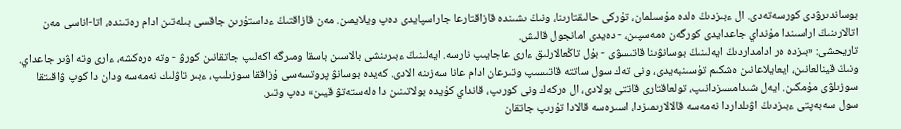بوساندىرۋدى كورسەتەدى. ال ءبىزدىڭ ەلدە مۇسىلمان، تۇركى حالىقتارىنا، ونىڭ ىشىندە قازاقتارعا جاراسپايدى دەپ ويلايمىن. مەن قازاقتىڭ ءداستۇرىن جاقسى بىلەتىن ادام رەتىندە، اتا-اناسى مەن اتالارىنىڭ اراسىندا مۇنداي جاعدايدى كورگەن ەمەسپىن، - دەيدى امانجول قالىش.
تاريحشى: «بىزدە ەر ادامداردىڭ ايەلىنىڭ بوسانۋىنا قاتىسۋى - بۇل تاڭعالارلىق ءارى عاجايىپ نارسە. ايەلىنىڭ ءبىرىنشى بالاسىن باسقا ومىرگە اكەلىپ جاتقانىن كورۋ - وتە ەرەكشە، ءارى وتە اۋىر جاعداي. ونىڭ قينالعانىن، ايعايلاعانىن ەشكىم تۇسىنبەيدى، ونى تەك سول ساتتە قاتىسىپ وتىرعان ادام عانا سەزىنە الادى. كەيدە بوسانۋ پروتسەسى ۇزاققا سوزىلىپ، ءبىر تاۋلىك نەمەسە ودان دا كوپ ۋاقىتقا سوزىلۋى مۇمكىن. ايەل شىدامسىزدانىپ، تولعاقتارى قاتتى بولادى، ال ەركەك ونى كورىپ، قانداي كۇيدە بولاتىنىن دا ەلەستەتۋ قيىن» دەپ وتىر.
سول سەبەپتى ءبىزدىڭ اۋىلداردا نەمەسە قالالارىمىزدا، اسىرەسە قالادا تۇرىپ جاتقان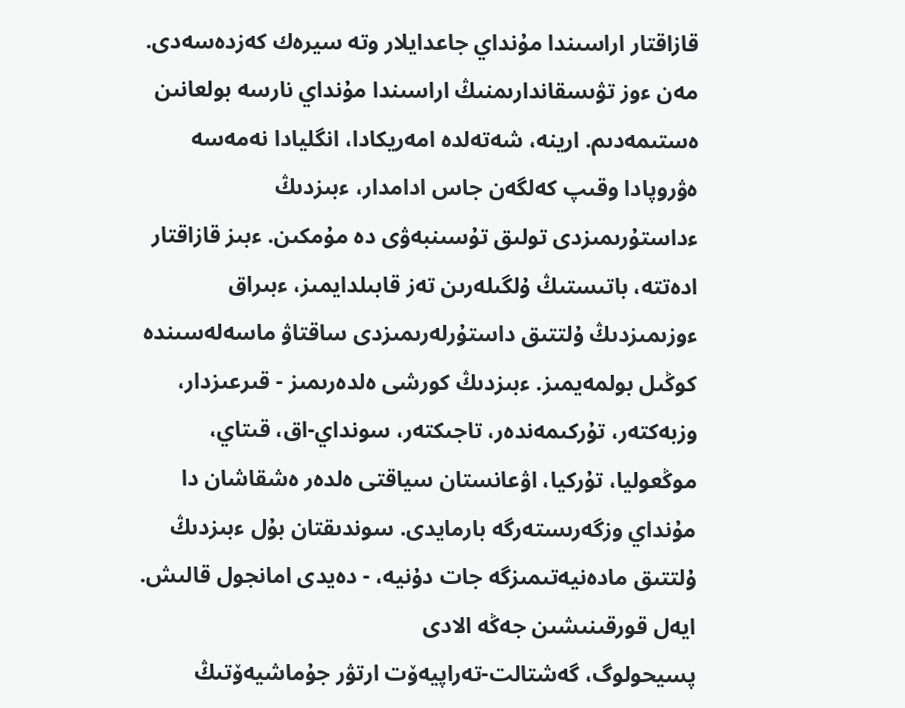قازاقتار اراسىندا مۇنداي جاعدايلار وتە سيرەك كەزدەسەدى. مەن ءوز تۋىسقاندارىمنىڭ اراسىندا مۇنداي نارسە بولعانىن ەستىمەدىم. ارينە، شەتەلدە امەريكادا، انگليادا نەمەسە ەۋروپادا وقىپ كەلگەن جاس ادامدار، ءبىزدىڭ ءداستۇرىمىزدى تولىق تۇسىنبەۋى دە مۇمكىن. ءبىز قازاقتار ادەتتە، باتىستىڭ ۇلگىلەرىن تەز قابىلدايمىز، ءبىراق ءوزىمىزدىڭ ۇلتتىق داستۇرلەرىمىزدى ساقتاۋ ماسەلەسىندە كوڭىل بولمەيمىز. ءبىزدىڭ كورشى ەلدەرىمىز - قىرعىزدار، وزبەكتەر، تۇركىمەندەر، تاجىكتەر، سونداي-اق، قىتاي، موڭعوليا، تۇركيا، اۋعانستان سياقتى ەلدەر ەشقاشان دا مۇنداي وزگەرىستەرگە بارمايدى. سوندىقتان بۇل ءبىزدىڭ ۇلتتىق مادەنيەتىمىزگە جات دۇنيە، - دەيدى امانجول قالىش.
ايەل قورقىنىشىن جەڭە الادى
پسيحولوگ، گەشتالت-تەراپيەۆت ارتۋر جۇماشيەۆتىڭ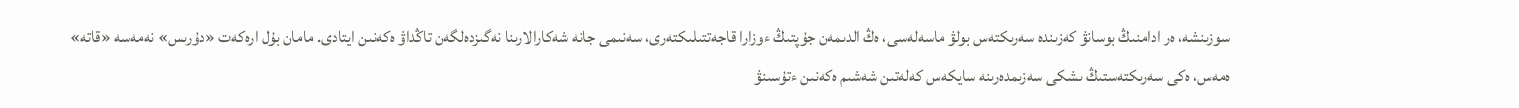سوزىنشە، ەر ادامنىڭ بوسانۋ كەزىندە سەرىكتەس بولۋ ماسەلەسى، ەڭ الدىمەن جۇپتىڭ ءوزارا قاجەتتىلىكتەرى، سەنىمى جانە شەكارالارىنا نەگىزدەلگەن تاڭداۋ ەكەنىن ايتادى. مامان بۇل ارەكەت «دۇرىس» نەمەسە «قاتە» ەمەس، ەكى سەرىكتەستىڭ ىشكى سەزىمدەرىنە سايكەس كەلەتىن شەشىم ەكەنىن ءتۇسىنۋ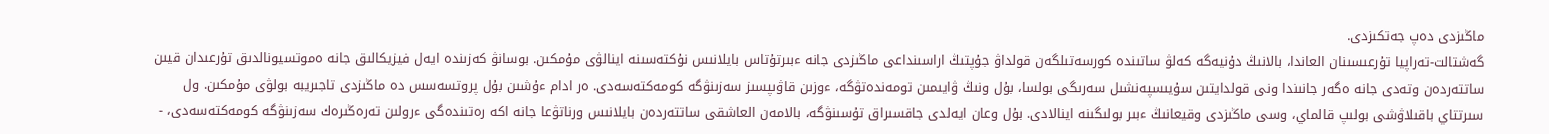ماڭىزدى دەپ جەتكىزدى.
گەشتالت-تەراپيا تۇرعىسىنان العاندا، بالانىڭ دۇنيەگە كەلۋ ساتىندە كورسەتىلگەن قولداۋ جۇپتىڭ اراسىنداعى ماڭىزدى جانە ءبىرتۇتاس بايلانىس نۇكتەسىنە اينالۋى مۇمكىن. بوسانۋ كەزىندە ايەل فيزيكالىق جانە ەموتسيونالدىق تۇرعىدان قيىن ساتتەردەن وتەدى جانە ەگەر جانىندا ونى قولدايتىن سۇيىسپەنشىل سەرىگى بولسا، بۇل ونىڭ ۋايىمىن تومەندەتۋگە، ءوزىن قاۋىپسىز سەزىنۋگە كومەكتەسەدى. ەر ادام ءۇشىن بۇل پروتسەسس دە ماڭىزدى تاجىريبە بولۋى مۇمكىن. ول سىرتتاي باقىلاۋشى بولىپ قالماي، وسى ماڭىزدى وقيعانىڭ ءبىر بولىگىنە اينالادى. بۇل وعان ايەلدى جاقسىراق تۇسىنۋگە، بالامەن العاشقى ساتتەردەن بايلانىس ورناتۋعا جانە اكە رەتىندەگى ءرولىن تەرەڭىرەك سەزىنۋگە كومەكتەسەدى، -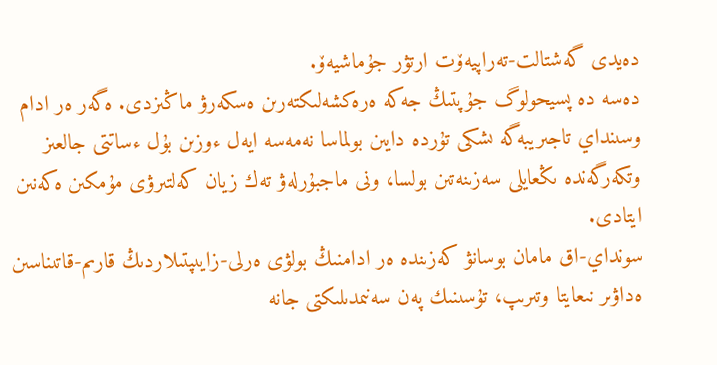دەيدى گەشتالت-تەراپيەۆت ارتۋر جۇماشيەۆ.
دەسە دە پسيحولوگ جۇپتىڭ جەكە ەرەكشەلىكتەرىن ەسكەرۋ ماڭىزدى. ەگەر ەر ادام وسىنداي تاجىريبەگە ىشكى تۇردە دايىن بولماسا نەمەسە ايەل ءوزىن بۇل ءساتتى جالعىز وتكەرگەندە ىڭعايلى سەزىنەتىن بولسا، ونى ماجبۇرلەۋ تەك زيان كەلتىرۋى مۇمكىن ەكەنىن ايتادى.
سونداي-اق مامان بوسانۋ كەزىندە ەر ادامنىڭ بولۋى ەرلى-زايىپتىلاردىڭ قارىم-قاتىناسىن ەداۋىر نىعايتا وتىرىپ، تۇسىنىك پەن سەنىمدىلىكتى جانە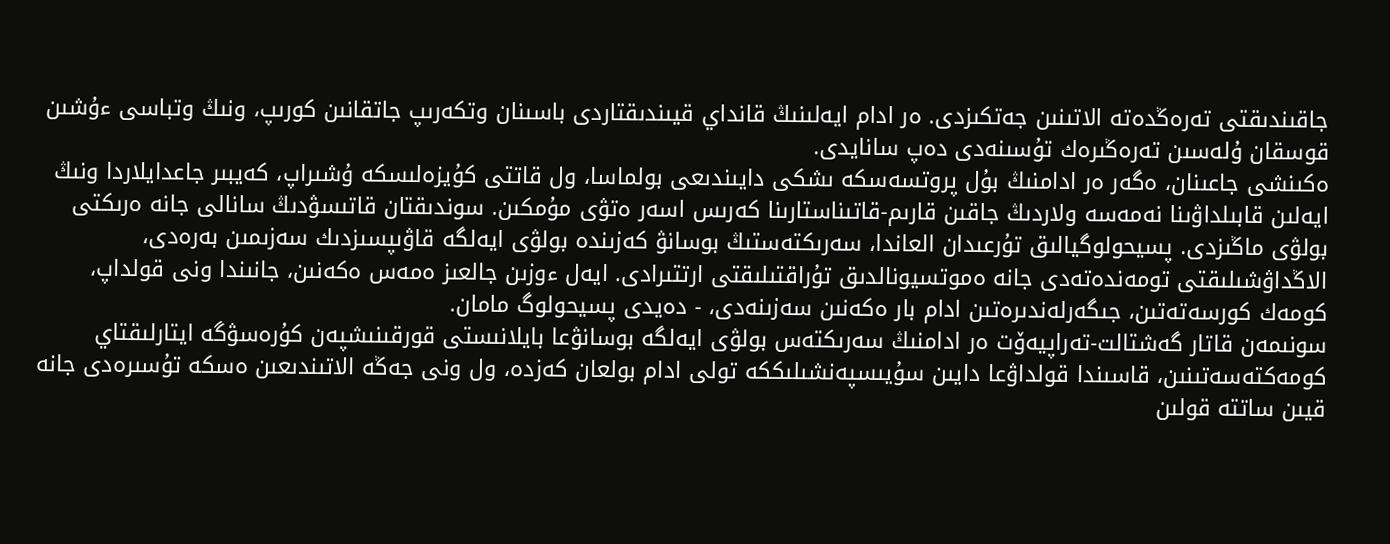جاقىندىقتى تەرەڭدەتە الاتىنىن جەتكىزدى. ەر ادام ايەلىنىڭ قانداي قيىندىقتاردى باسىنان وتكەرىپ جاتقانىن كورىپ، ونىڭ وتباسى ءۇشىن قوسقان ۇلەسىن تەرەڭىرەك تۇسىنەدى دەپ سانايدى.
ەكىنشى جاعىنان، ەگەر ەر ادامنىڭ بۇل پروتسەسكە ىشكى دايىندىعى بولماسا، ول قاتتى كۇيزەلىسكە ۇشىراپ، كەيبىر جاعدايلاردا ونىڭ ايەلىن قابىلداۋىنا نەمەسە ولاردىڭ جاقىن قارىم-قاتىناستارىنا كەرىس اسەر ەتۋى مۇمكىن. سوندىقتان قاتىسۋدىڭ سانالى جانە ەرىكتى بولۋى ماڭىزدى. پسيحولوگيالىق تۇرعىدان العاندا، سەرىكتەستىڭ بوسانۋ كەزىندە بولۋى ايەلگە قاۋىپسىزدىك سەزىمىن بەرەدى، الاڭداۋشىلىقتى تومەندەتەدى جانە ەموتسيونالدىق تۇراقتىلىقتى ارتتىرادى. ايەل ءوزىن جالعىز ەمەس ەكەنىن، جانىندا ونى قولداپ، كومەك كورسەتەتىن، جىگەرلەندىرەتىن ادام بار ەكەنىن سەزىنەدى، - دەيدى پسيحولوگ مامان.
سونىمەن قاتار گەشتالت-تەراپيەۆت ەر ادامنىڭ سەرىكتەس بولۋى ايەلگە بوسانۋعا بايلانىستى قورقىنىشپەن كۇرەسۋگە ايتارلىقتاي كومەكتەسەتىنىن، قاسىندا قولداۋعا دايىن سۇيىسپەنشىلىككە تولى ادام بولعان كەزدە، ول ونى جەڭە الاتىندىعىن ەسكە تۇسىرەدى جانە قيىن ساتتە قولىن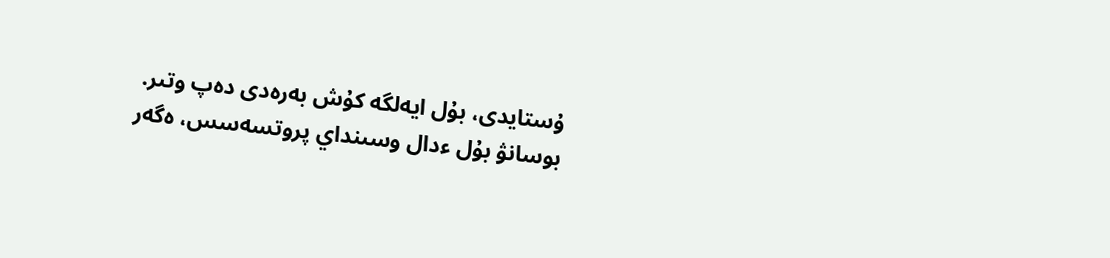ۇستايدى، بۇل ايەلگە كۇش بەرەدى دەپ وتىر.
بوسانۋ بۇل ءدال وسىنداي پروتسەسس، ەگەر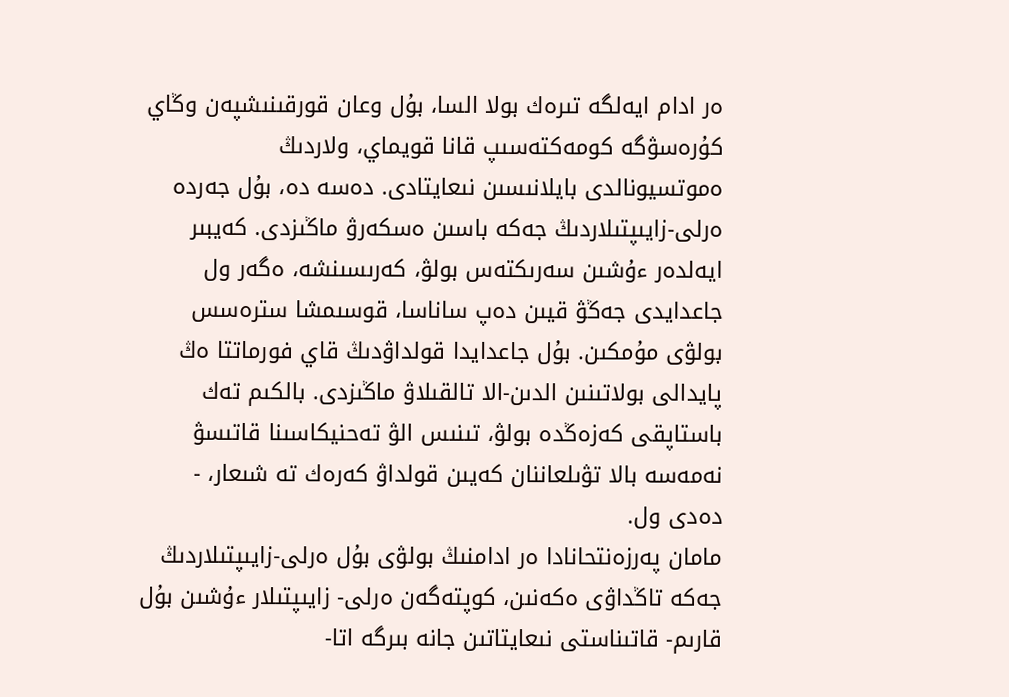ەر ادام ايەلگە تىرەك بولا السا، بۇل وعان قورقىنىشپەن وڭاي كۇرەسۋگە كومەكتەسىپ قانا قويماي، ولاردىڭ ەموتسيونالدى بايلانىسىن نىعايتادى. دەسە دە، بۇل جەردە ەرلى-زايىپتىلاردىڭ جەكە باسىن ەسكەرۋ ماڭىزدى. كەيبىر ايەلدەر ءۇشىن سەرىكتەس بولۋ، كەرىسىنشە، ەگەر ول جاعدايدى جەڭۋ قيىن دەپ ساناسا، قوسىمشا سترەسس بولۋى مۇمكىن. بۇل جاعدايدا قولداۋدىڭ قاي فورماتتا ەڭ پايدالى بولاتىنىن الدىن-الا تالقىلاۋ ماڭىزدى. بالكىم تەك باستاپقى كەزەڭدە بولۋ، تىنىس الۋ تەحنيكاسىنا قاتىسۋ نەمەسە بالا تۋىلعاننان كەيىن قولداۋ كەرەك تە شىعار، - دەدى ول.
مامان پەرزەنتحانادا ەر ادامنىڭ بولۋى بۇل ەرلى-زايىپتىلاردىڭ جەكە تاڭداۋى ەكەنىن، كوپتەگەن ەرلى- زايىپتىلار ءۇشىن بۇل قارىم- قاتىناستى نىعايتاتىن جانە بىرگە اتا-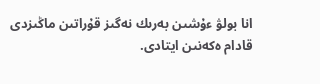انا بولۋ ءۇشىن بەرىك نەگىز قۇراتىن ماڭىزدى قادام ەكەنىن ايتادى.